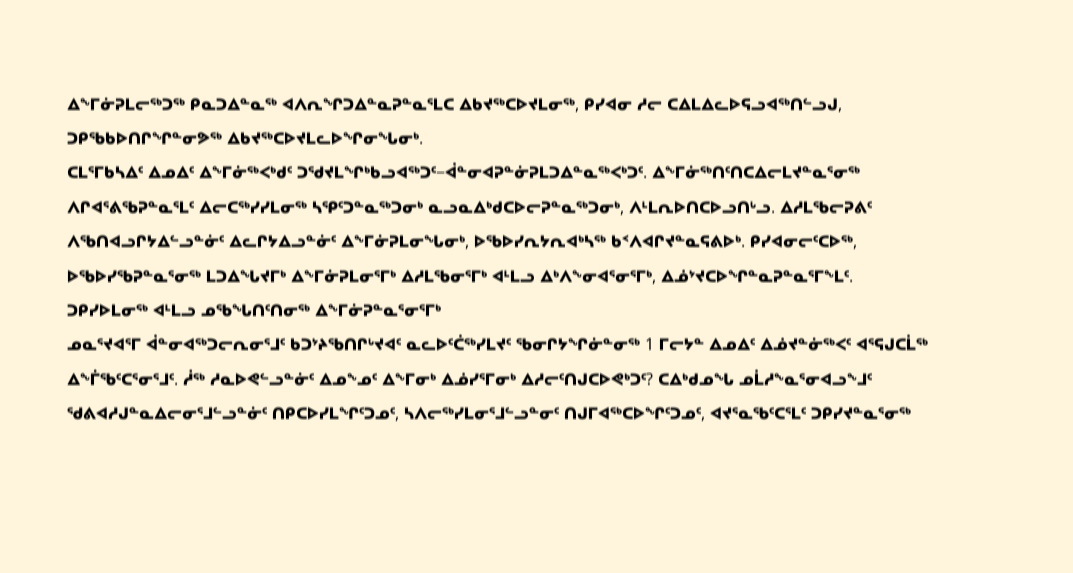ᐃᖕᒥᓃᕈᒪᓕᖅᑐᖅ ᑭᓇᑐᐃᓐᓇᖅ ᐊᐱᕆᖏᑐᐃᓐᓇᕈᓐᓇᕐᒪᑕ ᐃᑲᔪᖅᑕᐅᔪᒪᓂᖅ, ᑭᓯᐊᓂ ᓱᓕ ᑕᐃᒪᐃᓚᐅᕋᓗᐊᖅᑎᓪᓗᒍ, ᑐᑭᖃᑲᐅᑎᒋᖏᓐᓂᕗᖅ ᐃᑲᔪᖅᑕᐅᔪᒪᓚᐅᖏᓂᖓᓂᒃ.
ᑕᒪᕐᒥᑲᓴᐃᑦ ᐃᓄᐃᑦ ᐃᖕᒥᓃᖅᐸᒃᑯᑦ ᑐᖁᔪᒪᖏᒃᑲᓗᐊᖅᑐᑦ−ᐋᓐᓂᐊᕈᓐᓃᕈᒪᑐᐃᓐᓇᖅᐸᒃᑐᑦ. ᐃᖕᒥᓃᖅᑎᑦᑎᑕᐃᓕᒪᔪᓐᓇᕐᓂᖅ ᐱᒋᐊᕐᕕᖃᕈᓐᓇᕐᒪᑦ ᐃᓕᑕᖅᓯᓯᒪᓂᖅ ᓴᕿᑦᑐᓐᓇᖅᑐᓂᒃ ᓇᓗᓇᐃᒃᑯᑕᐅᓕᕈᓐᓇᖅᑐᓂᒃ, ᐱᒻᒪᕆᐅᑎᑕᐅᓗᑎᒡᓗ. ᐃᓱᒪᖃᓕᕈᕕᑦ ᐱᖃᑎᐊᓗᒋᔭᐃᓪᓗᓐᓃᑦ ᐃᓚᒋᔭᐃᓗᓐᓃᑦ ᐃᖕᒥᓃᕈᒪᓂᖓᓂᒃ, ᐅᖃᐅᓯᕆᔭᕆᐊᒃᓴᖅ ᑲᑉᐱᐊᒋᔪᓐᓇᕋᕕᐅᒃ. ᑭᓯᐊᓂᓕᑦᑕᐅᖅ, ᐅᖃᐅᓯᖃᕈᓐᓇᕐᓂᖅ ᒪᑐᐃᖓᔪᒥᒃ ᐃᖕᒥᓃᕈᒪᓂᕐᒥᒃ ᐃᓱᒪᖃᓂᕐᒥᒃ ᐊᒻᒪᓗ ᐃᒃᐱᖕᓂᐊᕐᓂᕐᒥᒃ, ᐃᓅᔾᔪᑕᐅᖏᓐᓇᕈᓐᓇᕐᒥᖕᒪᑦ.
ᑐᑭᓯᐅᒪᓂᖅ ᐊᒻᒪᓗ ᓄᖃᖓᑎᑦᑎᓂᖅ ᐃᖕᒥᓃᕈᓐᓇᕐᓂᕐᒥᒃ
ᓄᓇᕐᔪᐊᕐᒥ ᐋᓐᓂᐊᖅᑐᓕᕆᓂᕐᒧᑦ ᑲᑐᔾᔨᖃᑎᒋᒡᔪᐊᑦ ᓇᓚᐅᑦᑖᖅᓯᒪᔪᑦ ᖃᓂᒋᔭᖏᓃᓐᓂᖅ 1 ᒥᓕᔭᓐ ᐃᓄᐃᑦ ᐃᓅᔪᓐᓃᖅᐸᑦ ᐊᕐᕋᒍᑕᒫᖅ ᐃᖕᒦᖃᑦᑕᕐᓂᕐᒧᑦ. ᓲᖅ ᓱᓇᐅᕙᓪᓗᓐᓃᑦ ᐃᓄᖕᓄᑦ ᐃᖕᒥᓂᒃ ᐃᓅᓯᕐᒥᓂᒃ ᐃᓱᓕᑦᑎᒍᑕᐅᕙᒃᑐᑦ? ᑕᐃᒃᑯᓄᖓ ᓄᒫᓱᖕᓇᕐᓂᐊᓗᖕᒧᑦ ᖁᕕᐊᓱᒍᓐᓇᐃᓕᓂᕐᒧᓪᓗᓐᓃᑦ ᑎᑭᑕᐅᓯᒪᖏᑦᑐᓄᑦ, ᓴᐱᓕᖅᓯᒪᓂᕐᒧᓪᓗᓐᓂᑦ ᑎᒍᒥᐊᖅᑕᐅᖏᑦᑐᓄᑦ, ᐊᔪᕐᓇᖃᑦᑕᕐᒪᑦ ᑐᑭᓯᔪᓐᓇᕐᓂᖅ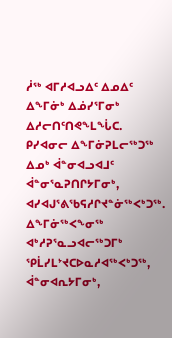ᓲᖅ ᐊᒥᓱᐊᓗᐃᑦ ᐃᓄᐃᑦ ᐃᖕᒥᓃᒃ ᐃᓅᓯᕐᒥᓂᒃ ᐃᓱᓕᑎᑦᑎᕙᖕᒪᖔᑕ. ᑭᓯᐊᓂᓕ ᐃᖕᒥᓃᕈᒪᓕᖅᑐᖅ ᐃᓄᒃ ᐋᓐᓂᐊᓗᐊᒧᑦ ᐋᓐᓂᕐᓇᕈᑎᒋᔭᒥᓂᒃ, ᐊᓯᐊᒍᕐᕕᖃᕋᓱᒋᔪᓐᓃᖅᐸᒃᑐᖅ.
ᐃᖕᒥᓃᖅᐸᖕᓂᖅ ᐊᒃᓱᕈᕐᓇᓗᐊᓕᖅᑐᒥᒃ ᕿᒫᓯᒪᔾᔪᑕᐅᓇᓱᐊᖅᐸᒃᑐᖅ, ᐋᓐᓂᐊᕆᔭᒥᓂᒃ,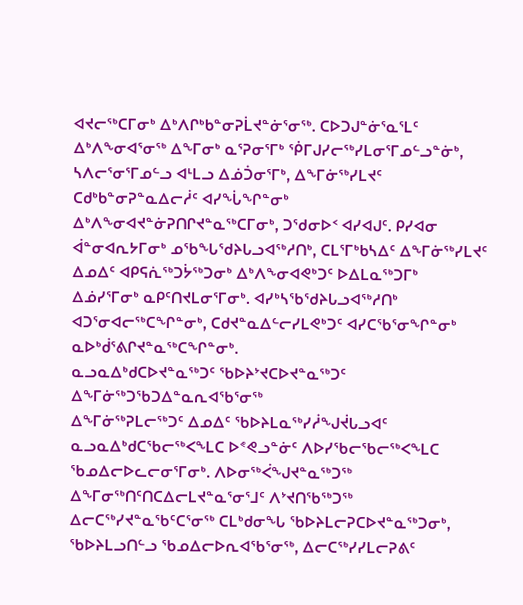ᐊᔪᓕᖅᑕᒥᓂᒃ ᐃᒃᐱᒋᒃᑲᓐᓂᕈᒫᔪᓐᓃᕐᓂᖅ. ᑕᐅᑐᒍᓐᓃᕐᓇᕐᒪᑦ ᐃᒃᐱᖕᓂᐊᕐᓂᖅ ᐃᖕᒥᓂᒃ ᓇᕐᕈᓂᕐᒥᒃ ᖀᒥᒍᓯᓕᖅᓯᒪᓂᕐᒥᓄᓪᓗᓐᓃᒃ, ᓴᐱᓕᕐᓂᕐᒥᓄᓪᓗ ᐊᒻᒪᓗ ᐃᓅᑑᓂᕐᒥᒃ, ᐃᖕᒥᓃᖅᓯᒪᔪᑦ ᑕᑯᒃᑲᓐᓂᕈᓐᓇᐃᓕᓲᑦ ᐊᓯᖔᖏᓐᓂᒃ ᐃᒃᐱᖕᓂᐊᔪᓐᓃᕈᑎᒋᔪᓐᓇᖅᑕᒥᓂᒃ, ᑐᖁᓂᐅᑉ ᐊᓯᐊᒍᑦ. ᑭᓯᐊᓂ ᐋᓐᓂᐊᕆᔭᒥᓂᒃ ᓄᖃᖓᖁᔨᒐᓗᐊᖅᓱᑎᒃ, ᑕᒪᕐᒥᒃᑲᓴᐃᑦ ᐃᖕᒥᓃᖅᓯᒪᔪᑦ ᐃᓄᐃᑦ ᐊᑭᕋᕇᖅᑐᔮᖅᑐᓂᒃ ᐃᒃᐱᖕᓂᐊᕙᒃᑐᑦ ᐅᐃᒪᓇᖅᑐᒥᒃ ᐃᓅᓯᕐᒥᓂᒃ ᓇᑭᑦᑎᔪᒪᓂᕐᒥᓂᒃ. ᐊᓯᒃᓴᖃᖁᔨᒐᓗᐊᖅᓱᑎᒃ ᐊᑐᕐᓂᐊᓕᖅᑕᖏᓐᓂᒃ, ᑕᑯᔪᓐᓇᐃᓪᓕᓯᒪᕙᒃᑐᑦ ᐊᓯᑕᖃᕐᓂᖏᓐᓂᒃ ᓇᐅᒃᑰᕐᕕᒋᔪᓐᓇᖅᑕᖏᓐᓂᒃ.
ᓇᓗᓇᐃᒃᑯᑕᐅᔪᓐᓇᖅᑐᑦ ᖃᐅᔨᔾᔪᑕᐅᔪᓐᓇᖅᑐᑦ ᐃᖕᒥᓃᖅᑐᖃᑐᐃᓐᓇᕆᐊᖃᕐᓂᖅ
ᐃᖕᒥᓃᖅᕈᒪᓕᖅᑐᑦ ᐃᓄᐃᑦ ᖃᐅᔨᒪᓇᖅᓯᓲᖑᔫᒐᓗᐊᑦ ᓇᓗᓇᐃᒃᑯᑕᖃᓕᖅᐸᖕᒪᑕ ᐅᕝᕙᓗᓐᓃᑦ ᐱᐅᓯᖃᓕᖃᓕᖅᐸᖕᒪᑕ ᖃᓄᐃᓕᐅᓚᓕᓂᕐᒥᓂᒃ. ᐱᐅᓂᖅᐹᖑᔪᓐᓇᖅᑐᖅ ᐃᖕᒥᓂᖅᑎᑦᑎᑕᐃᓕᒪᔪᓐᓇᕐᓂᕐᒧᑦ ᐱᔾᔪᑎᖃᖅᑐᖅ ᐃᓕᑕᖅᓯᔪᓐᓇᖃᑦᑕᕐᓂᖅ ᑕᒪᒃᑯᓂᖓ ᖃᐅᔨᒪᓕᕈᑕᐅᔪᓐᓇᖅᑐᓂᒃ, ᖃᐅᔨᒪᓗᑎᓪᓗ ᖃᓄᐃᓕᐅᕆᐊᖃᕐᓂᖅ, ᐃᓕᑕᖅᓯᓯᒪᓕᕈᕕᑦ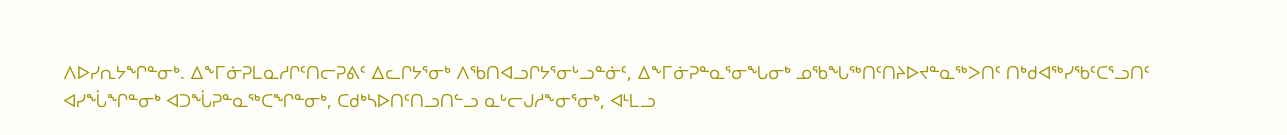ᐱᐅᓯᕆᔭᖏᓐᓂᒃ. ᐃᖕᒥᓃᕈᒪᓇᓱᒋᑦᑎᓕᕈᕕᑦ ᐃᓚᒋᔭᕐᓂᒃ ᐱᖃᑎᐊᓗᒋᔭᕐᓂᒡᓗᓐᓃᑦ, ᐃᖕᒥᓃᕈᓐᓇᕐᓂᖓᓂᒃ ᓄᖃᖓᖅᑎᑦᑎᔨᐅᔪᓐᓇᖅᐳᑎᑦ ᑎᒃᑯᐊᖅᓯᖃᑦᑕᕐᓗᑎᑦ ᐊᓯᖔᖏᓐᓂᒃ ᐊᑐᖔᕈᓐᓇᖅᑕᖏᓐᓂᒃ, ᑕᑯᒃᓴᐅᑎᑦᑎᓗᑎᓪᓗ ᓇᒡᓕᒍᓱᖕᓂᕐᓂᒃ, ᐊᒻᒪᓗ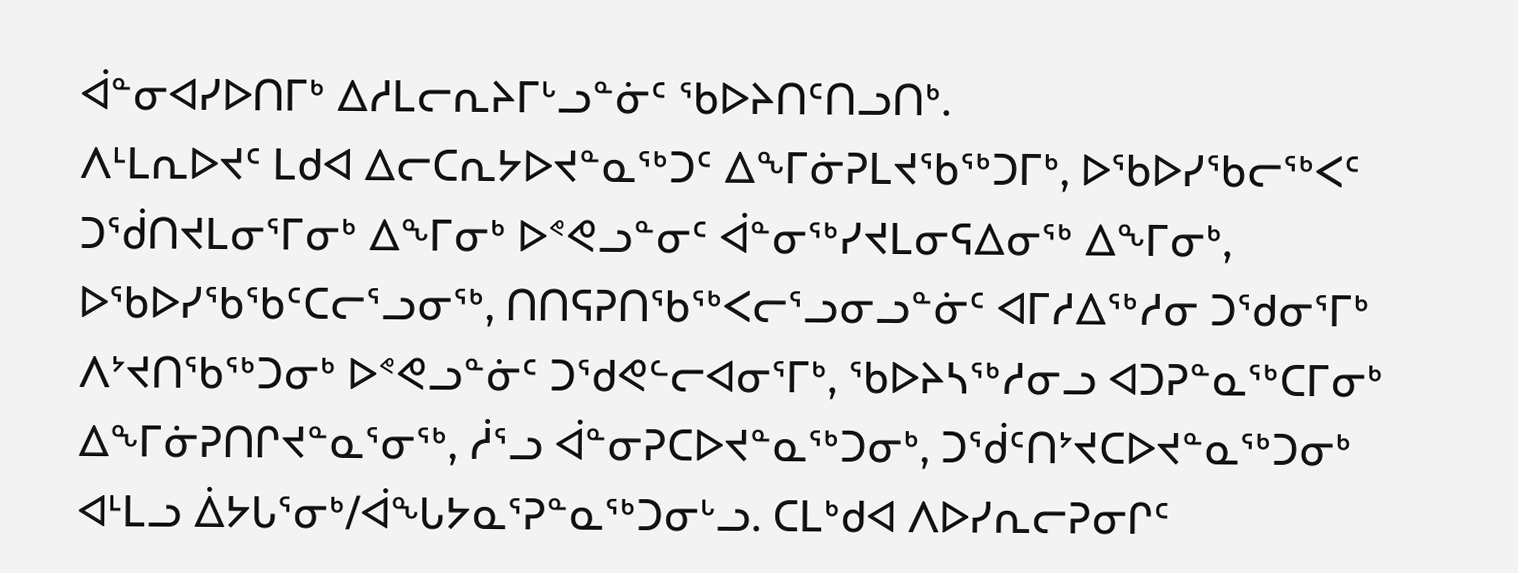ᐋᓐᓂᐊᓯᐅᑎᒥᒃ ᐃᓱᒪᓕᕆᔨᒥᒡᓗᓐᓃᑦ ᖃᐅᔨᑎᑦᑎᓗᑎᒃ.
ᐱᒻᒪᕆᐅᔪᑦ ᒪᑯᐊ ᐃᓕᑕᕆᔭᐅᔪᓐᓇᖅᑐᑦ ᐃᖕᒥᓃᕈᒪᔪᖃᖅᑐᒥᒃ, ᐅᖃᐅᓯᖃᓕᖅᐸᑦ ᑐᖂᑎᔪᒪᓂᕐᒥᓂᒃ ᐃᖕᒥᓂᒃ ᐅᕝᕙᓗᓐᓂᑦ ᐋᓐᓂᖅᓯᔪᒪᓂᕋᐃᓂᖅ ᐃᖕᒥᓂᒃ, ᐅᖃᐅᓯᖃᖃᑦᑕᓕᕐᓗᓂᖅ, ᑎᑎᕋᕈᑎᖃᖅᐸᓕᕐᓗᓂᓗᓐᓃᑦ ᐊᒥᓱᐃᖅᓱᓂ ᑐᖁᓂᕐᒥᒃ ᐱᔾᔪᑎᖃᖅᑐᓂᒃ ᐅᕝᕙᓗᓐᓃᑦ ᑐᖁᕙᓪᓕᐊᓂᕐᒥᒃ, ᖃᐅᔨᓴᖅᓱᓂᓗ ᐊᑐᕈᓐᓇᖅᑕᒥᓂᒃ ᐃᖕᒥᓃᕈᑎᒋᔪᓐᓇᕐᓂᖅ, ᓲᕐᓗ ᐋᓐᓂᕈᑕᐅᔪᓐᓇᖅᑐᓂᒃ, ᑐᖂᑦᑎᔾᔪᑕᐅᔪᓐᓇᖅᑐᓂᒃ ᐊᒻᒪᓗ ᐄᔭᒐᕐᓂᒃ/ᐋᖓᔭᓇᕐᕈᓐᓇᖅᑐᓂᒡᓗ. ᑕᒪᒃᑯᐊ ᐱᐅᓯᕆᓕᕈᓂᒋᑦ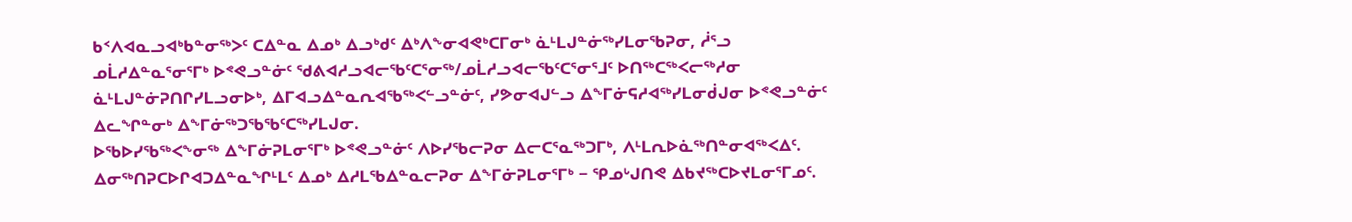ᑲᑉᐱᐊᓇᓗᐊᒃᑲᓐᓂᖅᐳᑦ ᑕᐃᓐᓇ ᐃᓄᒃ ᐃᓗᒃᑯᑦ ᐃᒃᐱᖕᓂᐊᕙᒃᑕᒥᓂᒃ ᓈᒻᒪᒍᓐᓃᖅᓯᒪᓂᖃᕈᓂ, ᓲᕐᓗ ᓄᒫᓱᐃᓐᓇᕐᓂᕐᒥᒃ ᐅᕝᕙᓗᓐᓃᑦ ᖁᕕᐊᓱᓗᐊᓕᖃᑦᑕᕐᓂᖅ/ᓄᒫᓱᓗᐊᓕᖃᑦᑕᕐᓂᕐᒧᑦ ᐅᑎᖅᑕᖅᐸᓕᖅᓱᓂ ᓈᒻᒪᒍᓐᓃᕈᑎᒋᓯᒪᓗᓂᐅᒃ, ᐃᒥᐊᓗᐃᓐᓇᕆᐊᖃᖅᐸᓪᓗᓐᓃᑦ, ᓯᕗᓂᐊᒍᓪᓗ ᐃᖕᒥᓃᕋᓱᐊᖅᓯᒪᓂᑰᒍᓂ ᐅᕝᕙᓗᓐᓃᑦ ᐃᓚᖏᓐᓂᒃ ᐃᖕᒥᓃᖅᑐᖃᖃᑦᑕᖅᓯᒪᒍᓂ.
ᐅᖃᐅᓯᖃᖅᐸᖕᓂᖅ ᐃᖕᒥᓃᕈᒪᓂᕐᒥᒃ ᐅᕝᕙᓗᓐᓃᑦ ᐱᐅᓯᖃᓕᕈᓂ ᐃᓕᑕᕐᓇᖅᑐᒥᒃ, ᐱᒻᒪᕆᐅᓈᖅᑎᓐᓂᐊᖅᐸᐃᑦ. ᐃᓂᖅᑎᕈᑕᐅᒋᐊᑐᐃᓐᓇᖏᒻᒪᑦ ᐃᓄᒃ ᐃᓱᒪᖃᐃᓐᓇᓕᕈᓂ ᐃᖕᒥᓃᕈᒪᓂᕐᒥᒃ − ᕿᓄᒡᒍᑎᕙ ᐃᑲᔪᖅᑕᐅᔪᒪᓂᕐᒥᓄᑦ.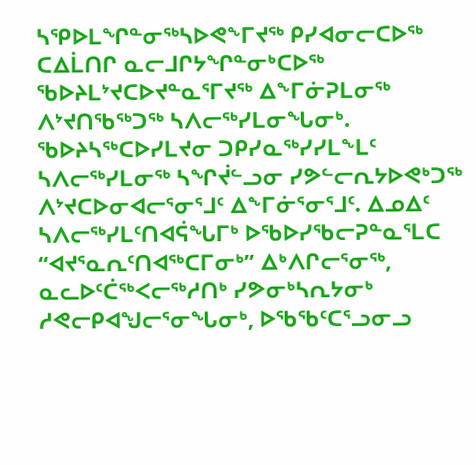ᓴᕿᐅᒪᖏᓐᓂᖅᓴᐅᕙᖕᒥᔪᖅ ᑭᓯᐊᓂᓕᑕᐅᖅ ᑕᐃᒫᑎᒋ ᓇᓕᒧᒋᔭᖏᓐᓂᒃᑕᐅᖅ ᖃᐅᔨᒪᔾᔪᑕᐅᔪᓐᓇᕐᒥᔪᖅ ᐃᖕᒥᓃᕈᒪᓂᖅ ᐱᔾᔪᑎᖃᖅᑐᖅ ᓴᐱᓕᖅᓯᒪᓂᖓᓂᒃ. ᖃᐅᔨᓴᖅᑕᐅᓯᒪᔪᓂ ᑐᑭᓯᓇᖅᓯᓯᒪᖕᒪᑦ ᓴᐱᓕᖅᓯᒪᓂᖅ ᓴᖏᔫᓪᓗᓂ ᓯᕗᓪᓕᕆᔭᐅᕙᒃᑐᖅ ᐱᔾᔪᑕᐅᓂᐊᓕᕐᓂᕐᒧᑦ ᐃᖕᒥᓃᕐᓂᕐᒧᑦ. ᐃᓄᐃᑦ ᓴᐱᓕᖅᓯᒪᑦᑎᐊᕌᖓᒥᒃ ᐅᖃᐅᓯᖃᓕᕈᓐᓇᕐᒪᑕ “ᐊᔪᕐᓇᕆᑦᑎᐊᖅᑕᒥᓂᒃ” ᐃᒃᐱᒋᓕᕐᓂᖅ, ᓇᓚᐅᑦᑖᖅᐸᓕᖅᓱᑎᒃ ᓯᕗᓂᒃᓴᕆᔭᓂᒃ ᓱᕙᓕᑭᐊᖑᓕᕐᓂᖓᓂᒃ, ᐅᖃᖃᑦᑕᕐᓗᓂᓗ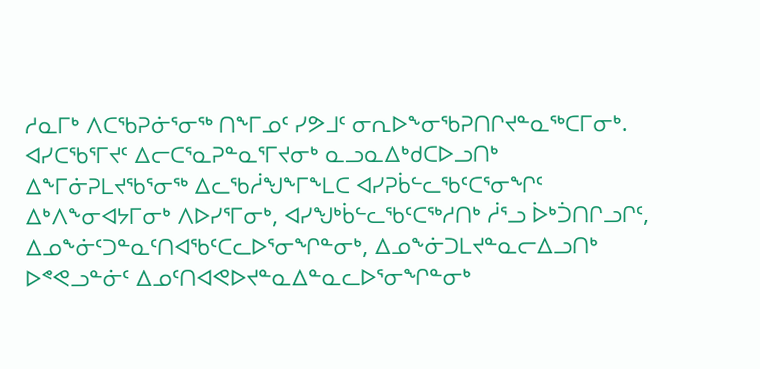ᓱᓇᒥᒃ ᐱᑕᖃᕈᓃᕐᓂᖅ ᑎᖕᒥᓄᑦ ᓯᕗᒧᑦ ᓂᕆᐅᖕᓂᖃᕈᑎᒋᔪᓐᓇᖅᑕᒥᓂᒃ.
ᐊᓯᑕᖃᕐᒥᔪᑦ ᐃᓕᑕᕐᓇᕈᓐᓇᕐᒥᔪᓂᒃ ᓇᓗᓇᐃᒃᑯᑕᐅᓗᑎᒃ ᐃᖕᒥᓃᕈᒪᔪᖃᕐᓂᖅ ᐃᓚᖃᓲᖑᖕᒥᖕᒪᑕ ᐊᓯᕈᑳᓪᓚᖃᑦᑕᕐᓂᖏᑦ ᐃᒃᐱᖕᓂᐊᔭᒥᓂᒃ ᐱᐅᓯᕐᒥᓂᒃ, ᐊᓯᖑᒃᑳᓪᓚᖃᑦᑕᖅᓱᑎᒃ ᓲᕐᓗ ᐆᒃᑑᑎᒋᓗᒋᑦ, ᐃᓄᖕᓃᑦᑐᓐᓇᑦᑎᐊᖃᑦᑕᓚᐅᕐᓂᖏᓐᓂᒃ, ᐃᓄᖕᓃᑐᒪᔪᓐᓇᓕᐃᓗᑎᒃ ᐅᕝᕙᓗᓐᓃᑦ ᐃᓄᑦᑎᐊᕙᐅᔪᓐᓇᐃᓐᓇᓚᐅᕐᓂᖏᓐᓂᒃ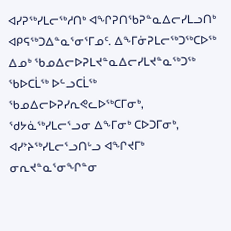ᐊᓯᕈᖅᓯᒪᓕᖅᓱᑎᒃ ᐊᖏᕈᑎᖃᕈᓐᓇᐃᓕᓯᒪᓗᑎᒃ ᐊᑭᕋᖅᑐᐃᓐᓇᕐᓂᕐᒥᓄᑦ. ᐃᖕᒥᓃᕈᒪᓕᖅᑐᖅᑕᐅᖅ ᐃᓄᒃ ᖃᓄᐃᓕᐅᕈᒪᔪᓐᓇᐃᓕᓯᒪᔪᓐᓇᖅᑐᖅ ᖃᐅᑕᒫᖅ ᐅᓪᓗᑕᒫᖅ ᖃᓄᐃᓕᐅᕈᓯᕆᕙᓚᐅᖅᑕᒥᓂᒃ, ᖁᔭᓈᖅᓯᒪᓕᕐᓗᓂ ᐃᖕᒥᓂᒃ ᑕᐅᑐᒥᓂᒃ, ᐊᓯᔾᔨᖅᓯᒪᓕᕐᓗᑎᒡᓗ ᐊᖏᔪᒥᒃ ᓂᕆᔪᓐᓇᕐᓂᖏᓐᓂ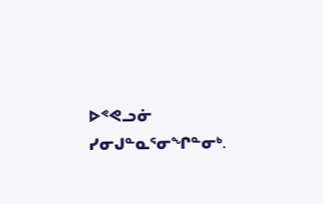ᐅᕝᕙᓗᓃ ᓯᓂᒍᓐᓇᕐᓂᖏᓐᓂᒃ.